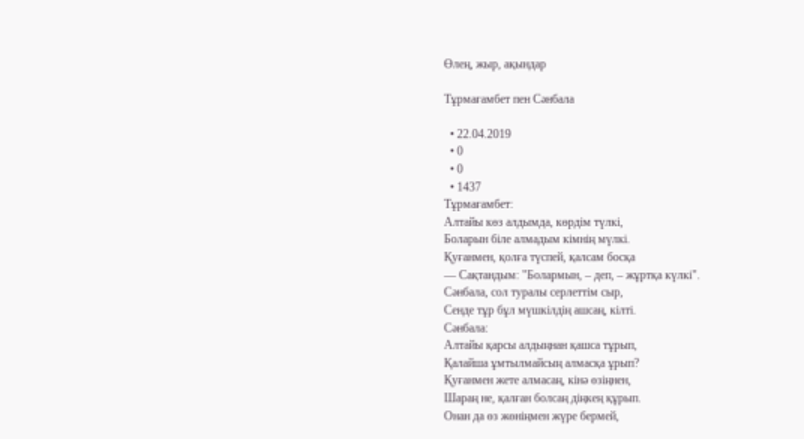Өлең, жыр, ақындар

Тұрмағамбет пен Сәнбала

  • 22.04.2019
  • 0
  • 0
  • 1437
Тұрмағамбет:
Алтайы көз алдымда, көрдім түлкі,
Боларын біле алмадым кімнің мүлкі.
Қуғанмен, қолға түспей, қалсам босқа
— Сақтандым: "Болармын, – деп, – жұртқа күлкі".
Сәнбала, сол туралы серлеттім сыр,
Сенде тұр бұл мүшкілдің ашсаң, кілті.
Сәнбала:
Алтайы қарсы алдыңнан қашса тұрып,
Қалайша ұмтылмайсың алмасқа ұрып?
Қуғанмен жете алмасаң, кінә өзіңнен,
Шараң не, қалған болсаң діңкең құрып.
Онан да өз жөніңмен жүре бермей,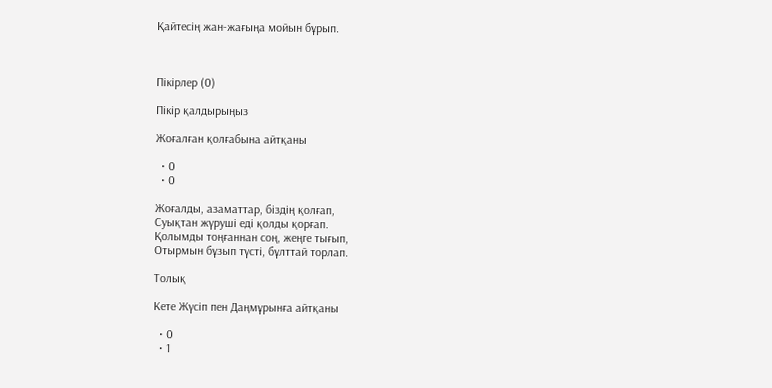Қайтесің жан-жағыңа мойын бұрып.



Пікірлер (0)

Пікір қалдырыңыз

Жоғалған қолғабына айтқаны

  • 0
  • 0

Жоғалды, азаматтар, біздің қолғап,
Суықтан жүруші еді қолды қорғап.
Қолымды тоңғаннан соң, жеңге тығып,
Отырмын бұзып түсті, бұлттай торлап.

Толық

Кете Жүсіп пен Даңмұрынға айтқаны

  • 0
  • 1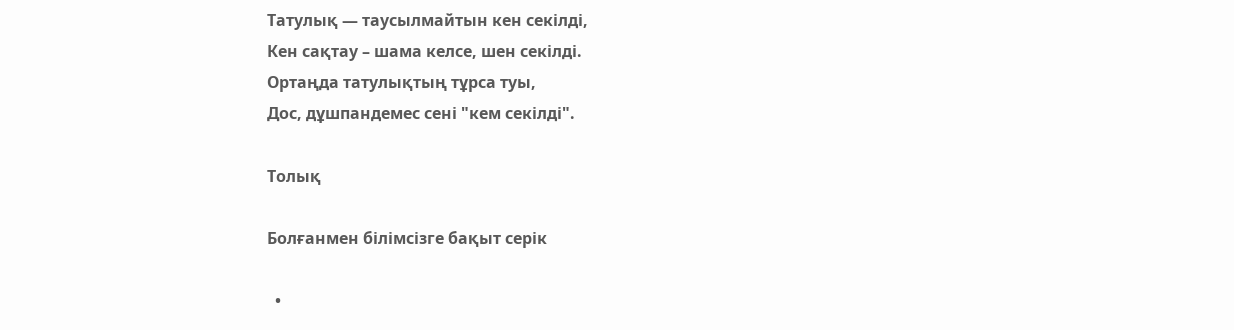Татулық — таусылмайтын кен секілді,
Кен сақтау – шама келсе, шен секілді.
Ортаңда татулықтың тұрса туы,
Дос, дұшпандемес сені "кем секілді".

Толық

Болғанмен білімсізге бақыт серік

  •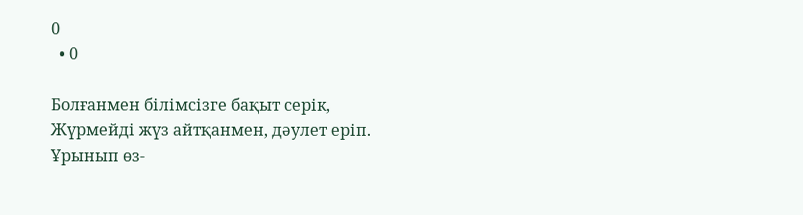0
  • 0

Болғанмен білімсізге бақыт серік,
Жүрмейді жүз айтқанмен, дәулет еріп.
Ұрынып өз-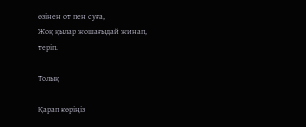өзінен от пен суға,
Жоқ қылар жошағыдай жинап, теріп.

Толық

Қарап көріңіз